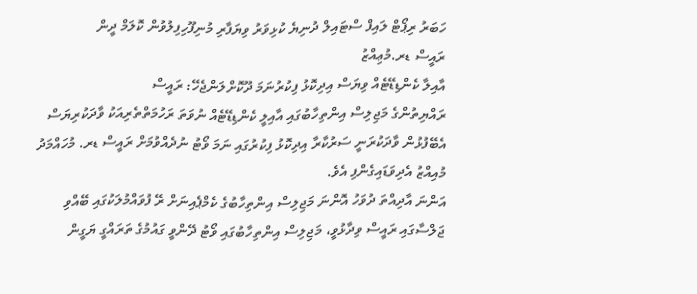ހަބަރު ރިޕޯޓް ލައިފް ސްޓައިލް ދުނިޔެ ކުޅިވަރު ވިޔަފާރި މުނިފޫހިފިލުވުން ކޮލަމް ދީން
ރައީސް ޑރ.މުޢިއްޒު
އާއިލާ ކެންޑިޑޭޓެއް ވިޔަސް އިދިކޮޅު ފިކުރުނަމަ ދޫކޮށްލަންޖެހޭ: ރައީސް
ރައްޔިތުންގެ މަޖިލިސް އިންތިހާބުގައި އާއިލީ ކެންޑިޑޭޓެއް ނުވަތަ ރަހުމަތްތެރިއަކު ވާދަކުރިޔަސް އެބޭފުޅުން ވާދަކުރަނީ ސަރުކާރާ އިދިކޮޅު ފިކުރުގައި ނަމަ ވޯޓު ނުދެއްވުމަށް ރައީސް ޑރ. މުހައްމަދު މުއިއްޒު އެދިވަޑައިގެންފި އެވެ.
އަންނަ އާދިއްތަ ދުވަހު އޮންނަ މަޖިލިސް އިންތިހާބުގެ ކެމްޕެއިނަށް ރޭ ފުވައްމުލަކުގައި ބޭއްވި ޖަލްސާގައި ރައީސް ވިދާޅުވީ، މަޖިލިސް އިންތިހާބުގައި ވޯޓު ދޭންވީ ގައުމުގެ ތަރައްގީ ޔަގީން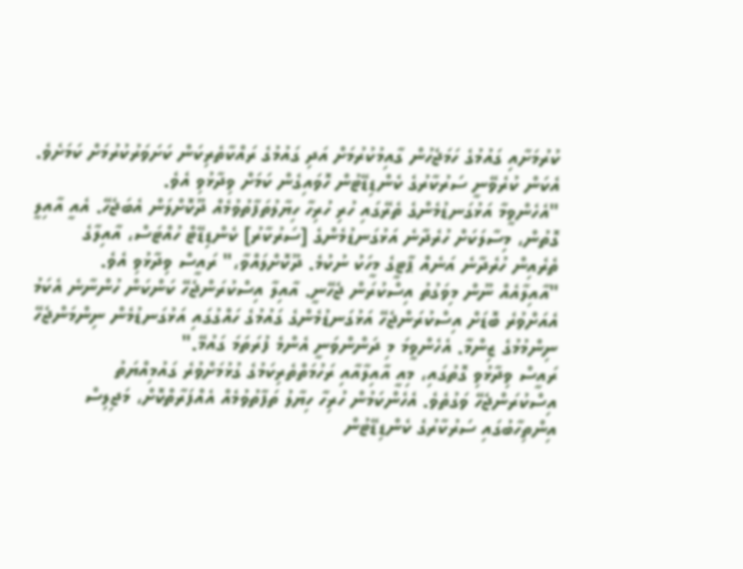ކުރުމަށާއި ގައުމުގެ ހަމަޖެހުން ގާއިމުކުރުމަށް އަދި ގައުމުގެ ރައްކާތެރިކަން ކަށަވަރުކުރުމަށް ކަމަށެވެ. އެކަން ކުރެވޭނީ ސަރުކާރުގެ ކެންޑިޑޭޓުން ހޮވައިގެން ކަމަށް ވިދާޅުވި އެވެ.
"އެހެންވީމާ އަޅުގަނޑުމެންގެ ތެރޭގައި ހުރި ހުރިހާ ހިޔާލުތަފާތުވުމެއް ދޫކޮށްލަން އެބަޖެހޭ. އެއީ އާއިލީ ގޮތުން، މިސާލަކަށް ހުރެދާނެ އަޅުގަނޑުމެންގެ [ސަރުކާރު] ކެންޑިޑޭޓް ހުއްޓަސް، އާއިލާގެ ތެރެއިން ހުރެދާނެ އަނެއް ޕާޓީގެ މީހަކު ނުކުމެ. ދޫކޮށްލައްވާ،" ރައީސް ވިދާޅުވި އެވެ.
"އާއިލާއެއް ނޫން މިވަގުތު އިސްކުރަން ޖެހޭނީ. އާއިލާ އިސްކުރަންޖެހޭ ކަންކަން ހުންނާނެ އެކަމު އެއަށްވުރެ ބޮޑަށް އިސްކުރަންޖެހޭ އަޅުގަނޑުމެންގެ ގައުމުގެ ހައްގުގައި އަޅުގަނޑުމެން ނިންމަންޖެހޭ ނިންމުމުގެ ޒިންމާ. އެހެންވީމަ މި ދަންންވަނީ އެންމެ ފުރަތަމަ ގައުމޭ."
ރައީސް ވިދާޅުވި ގޮތުގައި، މިއީ އާއިލާއާއި ރަހުމަތްތެރިކަމުގެ ގުޅުމަށްވުރެ ގައުމިއްޔަތު އިސްކުރަންޖެހޭ ވަގުތެވެ. އެހެންކަމުން ހުރިހާ ހިޔާލު ތަފާތުވުމެއް އެއްފަރާތްކޮށް، މަޖިލިސް އިންތިހާބުގައި ސަރުކާރުގެ ކެންޑިޑޭޓުން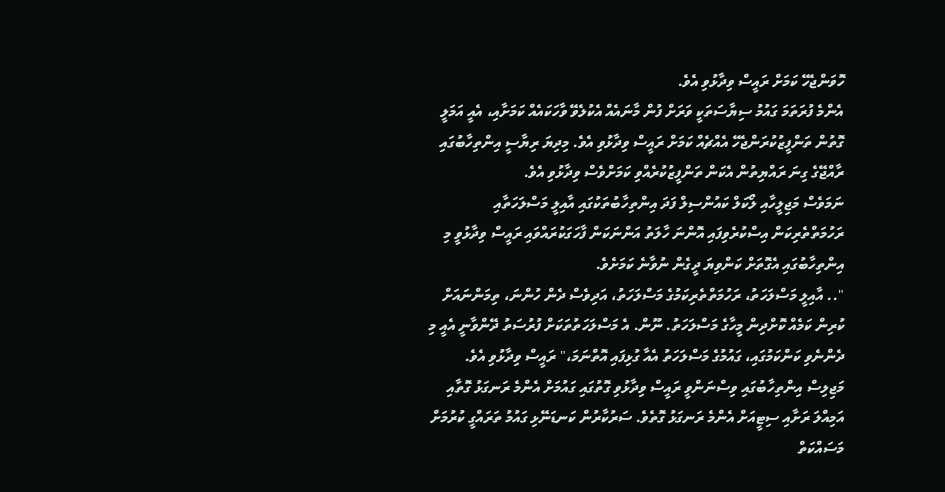ހޮވަންޖެހޭ ކަމަށް ރައީސް ވިދާޅުވި އެވެ.
އެންމެ ފުރަތަމަ ގައުމު ސިޔާސަތަކީ ވަރަށް ފުން މާނައެއް އެކުލެވޭ ވާހަކައެއް ކަމަށާއި، އެއީ އަމަލީ ގޮތުން ތަންފީޒުކުރަންޖެހޭ އެއްޗެއް ކަމަށް ރައީސް ވިދާޅުވި އެވެ. މިދިޔަ ރިޔާސީ އިންތިހާބުގައި ރާއްޖޭގެ ގިނަ ރައްޔިތުން އެކަން ތަންފީޒުކުރެއްވި ކަމަށްވެސް ވިދާޅުވި އެވެ.
ނަމަވެސް މަޖިލީހާއި ލޯކަލް ކައުންސިލް ފަދަ އިންތިހާބުތަކުގައި އާއިލީ މަސްލަހަތާއި ރަހުމަތްތެރިކަން އިސްކުރެވިފައި އޮންނަ ހާލަތު އަންނަކަން ފާހަގަކުރައްވައި ރައީސް ވިދާޅުވީ މި އިންތިހާބުގައި އެގޮތަށް ކަންވިޔަ ދީގެން ނުވާނެ ކަމަށެވެ.
".. އާއިލީ މަސްލަހަތު، ރަހުމަތްތެރިކަމުގެ މަސްލަހަތު، އަދިވެސް ދެން ހުންނަ، ތިމަންނައަށް ކުރިން ކަމެއް ކޮށްދިން މީހާގެ މަސްލަހަތު. ނޫން. އެ މަސްލަހަތުތަކަށް ފުރުސަތު ދޭންވާނީ އެއީ މި ދެންނެވި ކަންކަމުގައި، ގައުމުގެ މަސްލަހަތު އެއާ ގުޅިފައި އޮތްނަމަ،" ރައީސް ވިދާޅުވި އެވެ.
މަޖިލިސް އިންތިހާބުގައި ވިސްނަންވީ ރައީސް ވިދާޅުވި ގޮތުގައި ގައުމަށް އެންމެ ރަނގަޅު ގޮތާއި އަމިއްލަ ރަށާއި ސިޓީއަށް އެންމެ ރަނގަޅު ގޮތެވެ. ސަރުކާރުން ކަނޑަނޭޅި ގައުމު ތަރައްގީ ކުރުމަށް މަސައްކަތް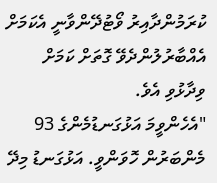ކުރަމުންދާއިރު ވޯޓުދޭންވާނީ އެކަމަށް އެއްބާރުލުންދެވޭ ގޮތަށް ކަމަށް ވިދާޅުވި އެވެ.
"އެހެންވީމަ އަޅުގަނޑުމެންގެ 93 މެންބަރުން ހޮވަންވީ. އަޅުގަނޑު މިދޭ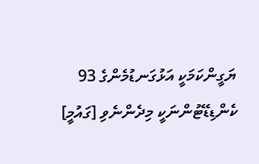ޔަގީންކަމަކީ އަޅުގަނޑުމެންގެ 93 ކެންޑިޑޭޓުންނަކީ މިދެންނެވި [ގައުމީ]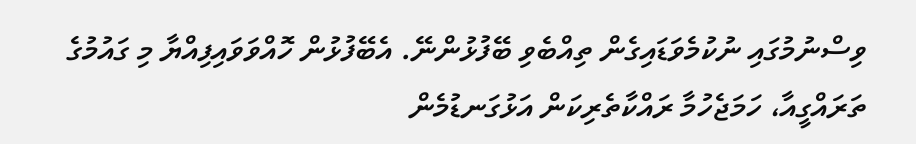ވިސްނުމުގައި ނުކުމެވަޑައިގެން ތިއްބެވި ބޭފުޅުންނޭ. އެބޭފުޅުން ހޮއްވަވައިފިއްޔާ މި ގައުމުގެ ތަރައްގީއާ، ހަމަޖެހުމާ ރައްކާތެރިކަން އަޅުގަނޑުމެން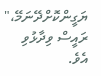ޔަގީންކޮށްދޭނަމޭ،" ރައީސް ވިދާޅުވި އެވެ.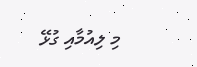މި ލިއުމާއި ގުޅޭ